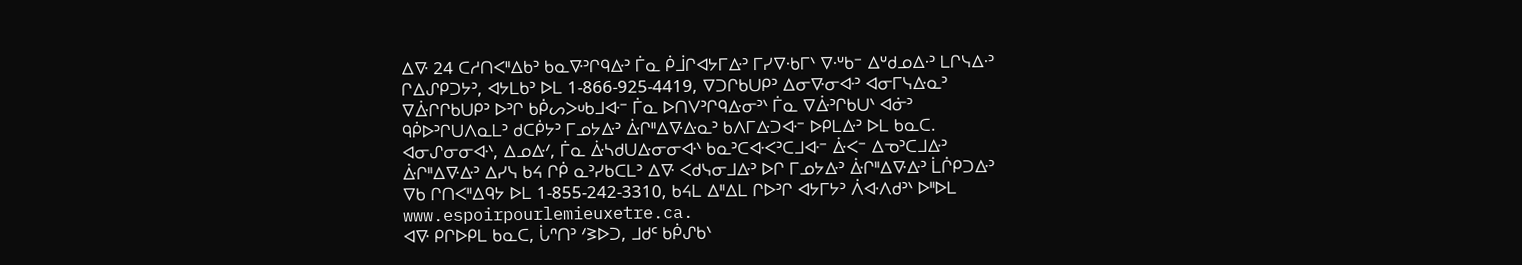ᐃᐍ 24 ᑕᓱᑎᐸᐦᐃᑲᐣ ᑲᓇᐍᐣᒋᑫᐏᐣ ᒦᓇ ᑮᒨᒋᐊᔭᒥᐏᐣ ᒥᓯᐁᐧᑲᒥᐠ ᐁᐧᐡᑲᐨ ᐃᐡᑯᓄᐃᐧᐣ ᒪᒋᓭᐃᐧᐣ ᒋᐃᔑᑭᑐᔭᐣ, ᐊᔭᒪᑲᐣ ᐅᒪ 1-866-925-4419, ᐁᑐᒋᑲᑌᑭᐣ ᐃᓂᐍᓂᐘᐣ ᐊᓂᒥᓭᐏᓇᐣ ᐁᐑᒋᒋᑲᑌᑭᐣ ᐅᐣᒋ ᑲᑮᔕᐳᓑᑲᒧᐘᐨ ᒦᓇ ᐅᑎᐯᐣᒋᑫᐏᓂᐣᐠ ᒦᓇ ᐁᐑᐣᒋᑲᑌᐠ ᐊᓃᐣ ᑫᑮᐅᐣᒋᑌᐱᓇᒪᐣ ᑯᑕᑮᔭᐣ ᒥᓄᔭᐏᐣ ᐑᒋᐦᐃᐍᐏᓇᐣ ᑲᐱᒥᐏᑐᐘᐨ ᐅᑭᒪᐏᐣ ᐅᒪ ᑲᓇᑕ. ᐊᓂᔑᓂᓂᐘᐠ, ᐃᓄᐏᐟ, ᒦᓇ ᐑᓴᑯᑌᐏᓂᓂᐘᐠ ᑲᓇᐣᑕᐘᐸᐣᑕᒧᐘᐨ ᐑᐸᐨ ᐃᓀᐣᑕᒧᐏᐣ ᐑᒋᐦᐃᐍᐏᐣ ᐃᓯᓭ ᑲᔦ ᒋᑮ ᓇᐣᓯᑲᑕᒪᐣ ᐃᐍ ᐸᑯᓭᓂᒧᐏᐣ ᐅᒋ ᒥᓄᔭᐏᐣ ᐑᒋᐦᐃᐍᐏᐣ ᒫᒌᑭᑐᐏᐣ ᐁᑲ ᒋᑎᐸᐦᐃᑫᔭ ᐅᒪ 1-855-242-3310, ᑲᔦᒪ ᐃᐦᐃᒪ ᒋᐅᐣᒋ ᐊᔭᒥᔭᐣ ᐲᐘᐱᑯᐣᐠ ᐅᐦᐅᒪ www.espoirpourlemieuxetre.ca.
ᐊᐍ ᑭᒋᐅᑭᒪ ᑲᓇᑕ, ᒑᐢᑎᐣ ᐟᕒᐅᑐ, ᒧᑯᒼ ᑲᑮᔑᑲᐠ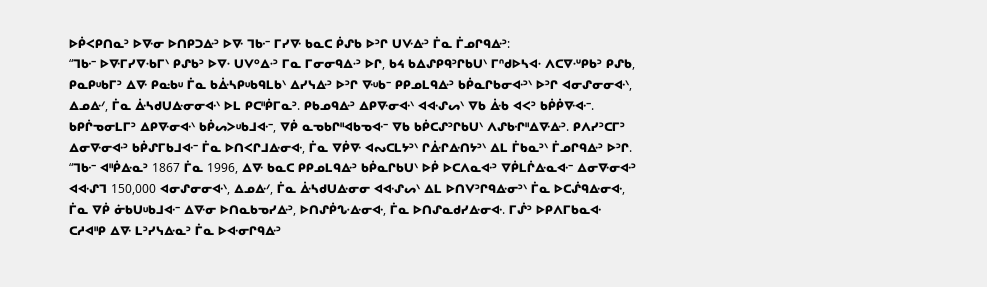ᐅᑮᐸᑭᑎᓇᐣ ᐅᐍᓂ ᐅᑎᑭᑐᐏᐣ ᐅᐍ ᒣᑿᐨ ᒥᓯᐍ ᑲᓇᑕ ᑮᔑᑲ ᐅᐣᒋ ᑌᐻᐏᐣ ᒦᓇ ᒦᓄᒋᑫᐏᐣ:
“ᒣᑿᐨ ᐅᐍᒥᓯᐁᐧᑲᒥᐠ ᑭᔑᑲᐣ ᐅᐁᐧ ᑌᐯᐤᐃᐧᐣ ᒥᓇ ᒥᓂᓂᑫᐃᐧᐣ ᐅᒋ, ᑲᔦ ᑲᐃᔑᑭᑫᐣᒋᑲᑌᐠ ᒥᐢᑯᐅᓴᐊᐧ ᐱᑕᐁᐧᐡᑭᑲᐣ ᑭᔑᑲ, ᑭᓇᑭᓑᑲᒥᐣ ᐃᐍ ᑭᓌᑲᓑ ᒦᓇ ᑲᐑᓴᑭᓑᑲᑫᒪᑲᐠ ᐃᓯᓭᐏᐣ ᐅᐣᒋ ᐍᓑᑲᐨ ᑭᑭᓄᒪᑫᐏᐣ ᑲᑮᓇᒋᑲᓂᐘᐣᐠ ᐅᐣᒋ ᐊᓂᔑᓂᓂᐘᐠ, ᐃᓄᐏᐟ, ᒦᓇ ᐑᓴᑯᑌᐏᓂᓂᐘᐠ ᐅᒪ ᑭᑕᐦᑮᒥᓇᐣ. ᑭᑲᓄᑫᐏᐣ ᐃᑭᐍᓂᐘᐠ ᐊᐘᔑᔕᐠ ᐁᑲ ᐑᑲ ᐊᐸᐣ ᑲᑮᑮᐍᐘᐨ. ᑲᑭᒌᓀᓂᒪᒥᐣ ᐃᑭᐍᓂᐘᐠ ᑲᑮᔕᐳᓑᑲᒧᐘᐨ, ᐁᑮ ᓇᓀᑲᒋᐦᐊᑲᓀᐘᐨ ᐁᑲ ᑲᑮᑕᔑᐣᒋᑲᑌᐠ ᐱᔑᑿᒋᐦᐃᐍᐏᐣ. ᑭᐱᓯᐣᑕᒥᐣ ᐃᓂᐍᓂᐘᐣ ᑲᑮᔑᒥᑲᒧᐘᐨ ᒦᓇ ᐅᑎᐸᒋᒧᐏᓂᐘ, ᒦᓇ ᐁᑮᐍ ᐊᔓᑕᒪᔭᐣᐠ ᒋᐑᒋᐏᑎᔭᐣᐠ ᐃᒪ ᒦᑲᓇᐣᐠ ᒦᓄᒋᑫᐏᐣ ᐅᐣᒋ.
“ᒣᑿᐨ ᐊᐦᑮᐏᓇᐣ 1867 ᒦᓇ 1996, ᐃᐍ ᑲᓇᑕ ᑭᑭᓄᒪᑫᐏᐣ ᑲᑮᓇᒋᑲᑌᐠ ᐅᑮ ᐅᑕᐱᓇᐘᐣ ᐁᑮᒪᒌᐏᓇᐘᐨ ᐃᓂᐍᓂᐘᐣ ᐊᐘᔑᒣ 150,000 ᐊᓂᔑᓂᓂᐘᐠ, ᐃᓄᐏᐟ, ᒦᓇ ᐑᓴᑯᑌᐏᓂᓂ ᐊᐘᔑᔕᐠ ᐃᒪ ᐅᑎᐯᐣᒋᑫᐏᓂᐣᐠ ᒦᓇ ᐅᑕᔒᑫᐏᓂᐘ, ᒦᓇ ᐁᑮ ᓃᑲᑌᓑᑲᒧᐘᐨ ᐃᐍᓂ ᐅᑎᓇᑲᓀᓯᐏᐣ, ᐅᑎᔑᑮᔘᐏᓂᐘ, ᒦᓇ ᐅᑎᔑᓇᑯᓯᐏᓂᐘ. ᒥᔒᐣ ᐅᑭᐱᒥᑲᓇᐘ ᑕᓱᐊᐦᑭ ᐃᐍ ᒪᐣᓯᓭᐏᓇᐣ ᒦᓇ ᐅᐘᓂᒋᑫᐏᐣ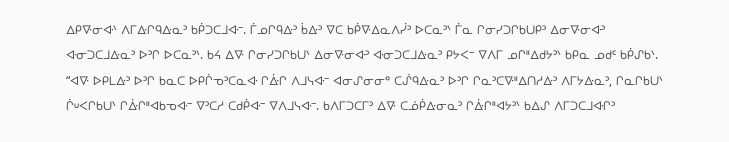ᐃᑭᐍᓂᐘᐠ ᐱᒥᐏᒋᑫᐏᓇᐣ ᑲᑮᑐᑕᒧᐘᐨ. ᒦᓄᒋᑫᐏᐣ ᑳᐏᐣ ᐁᑕ ᑲᑮᐍᐃᓇᐱᓰᐣ ᐅᑕᓇᐣᐠ ᒦᓇ ᒋᓂᓯᑐᒋᑲᑌᑭᐣ ᐃᓂᐍᓂᐘᐣ ᐘᓂᑐᑕᒧᐏᓇᐣ ᐅᐣᒋ ᐅᑕᓇᐣᐠ. ᑲᔦ ᐃᐍ ᒋᓂᓯᑐᒋᑲᑌᐠ ᐃᓂᐍᓂᐘᐣ ᐘᓂᑐᑕᒧᐏᓇᐣ ᑭᔭᐸᐨ ᐁᐱᒥ ᓄᒋᐦᐃᑯᔭᐣᐠ ᑲᑭᓇ ᓄᑯᒼ ᑲᑮᔑᑲᐠ.
“ᐊᐍ ᐅᑭᒪᐏᐣ ᐅᐣᒋ ᑲᓇᑕ ᐅᑭᒌᓀᐣᑕᓇᐘ ᒋᐑᒋ ᐱᒧᓭᐘᐨ ᐊᓂᔑᓂᓂᐤ ᑕᔒᑫᐏᓇᐣ ᐅᐣᒋ ᒋᓇᐣᑕᐍᐦᐃᑎᓱᐏᐣ ᐱᒥᔭᐏᓇᐣ, ᒋᓇᒋᑲᑌᐠ ᒌᓑᐸᒋᑲᑌᐠ ᒋᐑᒋᐦᐊᑲᓀᐘᐨ ᐁᐣᑕᓱ ᑕᑯᑮᐘᐨ ᐁᐱᒧᓭᐘᐨ. ᑲᐱᒥᑐᑕᒥᐣ ᐃᐍ ᑕᓅᑮᐏᓂᓇᐣ ᒋᐑᒋᐦᐊᔭᐣᐠ ᑲᐃᔑ ᐱᒥᑐᑕᒧᐘᒋᐣ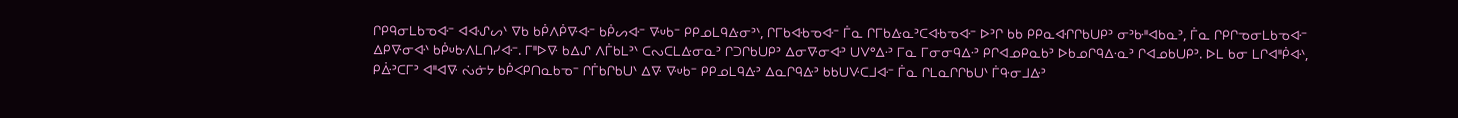ᒋᑭᑫᓂᒪᑲᓀᐘᐨ ᐊᐘᔑᔕᐠ ᐁᑲ ᑲᑮᐱᑮᐍᐘᐨ ᑲᑮᔕᐘᐨ ᐍᓑᑲᐨ ᑭᑭᓄᒪᑫᐏᓂᐣᐠ, ᒋᒥᑲᐘᑲᓀᐘᐨ ᒦᓇ ᒋᒥᑲᐏᓇᐣᑕᐘᑲᓀᐘᐨ ᐅᐣᒋ ᑲᑲ ᑭᑭᓇᐘᒋᒋᑲᑌᑭᐣ ᓂᐣᑿᐦᐊᑲᓇᐣ, ᒦᓇ ᒋᑭᒋᓀᓂᒪᑲᓀᐘᐨ ᐃᑭᐍᓂᐘᐠ ᑲᑮᓑᑿᐱᒪᑎᓯᐘᐨ. ᒥᐦᐅᐍ ᑲᐃᔑ ᐱᒦᑲᒪᐣᐠ ᑕᔓᑕᒪᐏᓂᓇᐣ ᒋᑐᒋᑲᑌᑭᐣ ᐃᓂᐍᓂᐘᐣ ᑌᐯᐤᐃᐧᐣ ᒥᓇ ᒥᓂᓂᑫᐃᐧᐣ ᑭᒋᐊᓄᑭᓇᑲᐣ ᐅᑲᓄᒋᑫᐃᐧᓇᐣ ᒋᐊᓄᑲᑌᑭᐣ. ᐅᒪ ᑲᓂ ᒪᒋᐊᐦᑮᐘᐠ, ᑭᐑᐣᑕᒥᐣ ᐊᐦᐊᐍ ᔔᓃᔭ ᑲᑮᐸᑭᑎᓇᑲᓀᐨ ᒋᒦᑲᒋᑲᑌᐠ ᐃᐍ ᐍᓑᑲᐨ ᑭᑭᓄᒪᑫᐏᐣ ᐃᓇᒋᑫᐏᐣ ᑲᑲᑌᐻᑕᒧᐘᐨ ᒦᓇ ᒋᒪᓇᒋᒋᑲᑌᐠ ᒦᑵᓂᒧᐏᐣ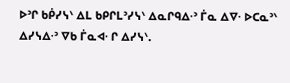ᐅᐣᒋ ᑲᑮᓯᓭᐠ ᐃᒪ ᑲᑭᒋᒪᐣᓯᓭᐠ ᐃᓇᒋᑫᐏᐣ ᒦᓇ ᐃᐍ ᐅᑕᓇᐣᐠ ᐃᓯᓭᐏᐣ ᐁᑲ ᒦᓇᐘ ᒋ ᐃᓯᓭᐠ.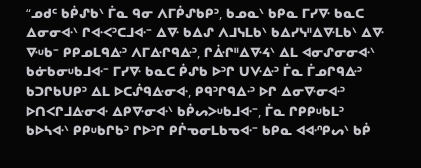“ᓄᑯᒼ ᑲᑮᔑᑲᐠ ᒦᓇ ᑫᓂ ᐱᒥᑮᔑᑲᑭᐣ, ᑲᓄᓇᐠ ᑲᑭᓇ ᒥᓯᐍ ᑲᓇᑕ ᐃᓂᓂᐘᐠ ᒋᐘᐸᐣᑕᒧᐘᐨ ᐃᐍ ᑲᐃᔑ ᐱᒧᓭᒪᑲᐠ ᑲᐃᓯᓭᐦᐃᐍᒪᑲᐠ ᐃᐍ ᐍᓑᑲᐨ ᑭᑭᓄᒪᑫᐏᐣ ᐱᒥᐏᒋᑫᐏᐣ, ᒋᐑᒋᐦᐃᐍᔦᐠ ᐃᒪ ᐊᓂᔑᓂᓂᐘᐠ ᑲᓃᑲᓂᓑᑲᒧᐘᐨ ᒥᓯᐍ ᑲᓇᑕ ᑮᔑᑲ ᐅᐣᒋ ᑌᐻᐏᐣ ᒦᓇ ᒦᓄᒋᑫᐏᐣ ᑲᑐᒋᑲᑌᑭᐣ ᐃᒪ ᐅᑕᔒᑫᐏᓂᐘ, ᑭᑫᐣᒋᑫᐃᐧᐣ ᐅᒋ ᐃᓂᐍᓂᐘᐣ ᐅᑎᐸᒋᒧᐏᓂᐘ ᐃᑭᐍᓂᐘᐠ ᑲᑮᔕᐳᓑᑲᒧᐘᐨ, ᒦᓇ ᒋᑭᑭᓑᑲᒪᐣ ᑲᐅᓴᐘᐠ ᑭᑭᓑᑲᒋᑲᐣ ᒋᐅᐣᒋ ᑭᒌᓀᓂᒪᑲᓀᐘᐨ ᑲᑭᓇ ᐊᐘᐢᑭᔕᐠ ᑲᑮ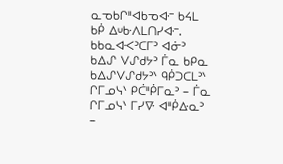ᓇᓀᑲᒋᐦᐊᑲᓀᐘᐨ ᑲᔦᒪ ᑲᑮ ᐃᓑᑿᐱᒪᑎᓯᐘᐨ. ᑲᑲᓇᐘᐸᐣᑕᒥᐣ ᐊᓃᐣ ᑲᐃᔑ ᐯᔑᑯᔭᐣ ᒦᓇ ᑲᑭᓇ ᑲᐃᔑᐯᔑᑯᔭᐣᐠ ᑫᑮᑐᑕᒪᐣᐠ ᒋᒥᓄᓭᐠ ᑭᑖᐦᑮᒥᓇᐣ – ᒦᓇ ᒋᒥᓄᓭᐠ ᒥᓯᐍ ᐊᐦᑮᐏᓇᐣ –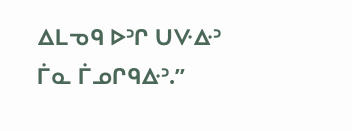ᐃᒪᓀᑫ ᐅᐣᒋ ᑌᐻᐏᐣ ᒦᓇ ᒦᓄᒋᑫᐏᐣ.”